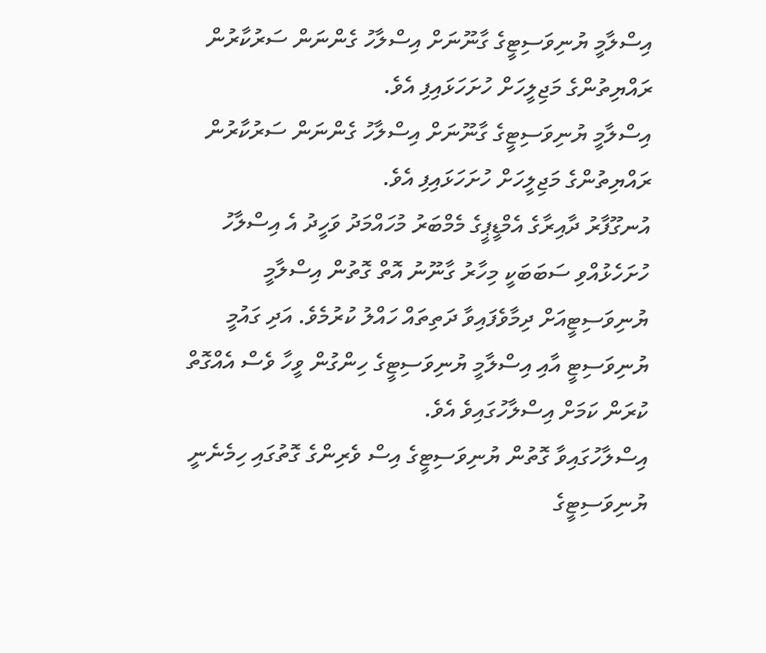އިސްލާމީ ޔުނިވަސިޓީގެ ގާނޫނަށް އިސްލާހު ގެންނަން ސަރުކާރުން ރައްޔިތުންގެ މަޖިލީހަށް ހުށަހަޅައިފި އެވެ.
އިސްލާމީ ޔުނިވަސިޓީގެ ގާނޫނަށް އިސްލާހު ގެންނަން ސަރުކާރުން ރައްޔިތުންގެ މަޖިލީހަށް ހުށަހަޅައިފި އެވެ.
އުނގޫފާރު ދާއިރާގެ އެމްޑީޕީގެ މެމްބަރު މުހައްމަދު ވަހީދު އެ އިސްލާހު ހުށަހެޅުއްވި ސަބަބަކީ މިހާރު ގާނޫނު އޮތް ގޮތުން އިސްލާމީ ޔުނިވަސިޓީއަށް ދިމާވެފައިވާ ދަތިތައް ހައްލު ކުރުމެވެ. އަދި ގައުމީ ޔުނިވަސިޓީ އާއި އިސްލާމީ ޔުނިވަސިޓީގެ ހިންގުން ވީހާ ވެސް އެއްގޮތް ކުރަން ކަމަށް އިސްލާހުގައިވެ އެވެ.
އިސްލާހުގައިވާ ގޮތުން ޔުނިވަސިޓީގެ އިސް ވެރިންގެ ގޮތުގައި ހިމެނެނީ ޔުނިވަސިޓީގެ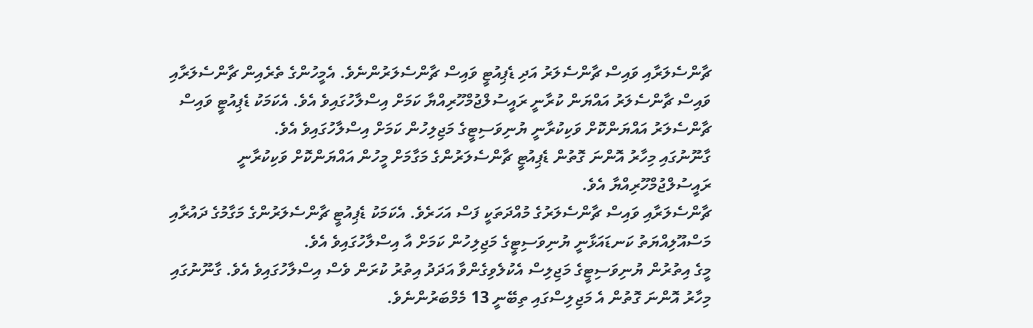ޗާންސެލަރާއި ވައިސް ޗާންސެލަރު އަދި ޑެޕިއުޓީ ވައިސް ޗާންސެލަރުންނެވެ. އެމީހުންގެ ތެރެއިން ޗާންސެލަރާއި ވައިސް ޗާންސެލަރު އައްޔަން ކުރާނީ ރައީސުލްޖުމްހޫރިއްޔާ ކަމަށް އިސްލާހުގައިވެ އެވެ. އެކަމަކު ޑެޕިއުޓީ ވައިސް ޗާންސެލަރު އައްޔަންކޮށް ވަކިކުރާނީ ޔުނިވަސިޓީގެ މަޖިލިހުން ކަމަށް އިސްލާހުގައިވެ އެވެ.
ގާނޫނުގައި މިހާރު އޮންނަ ގޮތުން ޑެޕިއުޓީ ޗާންސެލަރުންގެ މަގާމަށް މީހުން އައްޔަންކޮށް ވަކިކުރާނީ ރައީސުލްޖުމްހޫރިއްޔާ އެވެ.
ޗާންސެލަރާއި ވައިސް ޗާންސެލަރުގެ މުއްދަތަކީ ފަސް އަހަރެވެ. އެކަމަކު ޑެޕިއުޓީ ޗާންސެލަރުންގެ މަގާމުގެ ދައުރާއި މަސްއޫލިއްޔަތު ކަނޑައަޅާނީ ޔުނިވަސިޓީގެ މަޖިލިހުން ކަމަށް އާ އިސްލާހުގައިވެ އެވެ.
މީގެ އިތުރުން ޔުނިވަސިޓީގެ މަޖިލިސް އެކުލެވިގެންވާ އަދަދު އިތުރު ކުރަން ވެސް އިސްލާހުގައިވެ އެވެ. ގާނޫނުގައި މިހާރު އޮންނަ ގޮތުން އެ މަޖިލިސްގައި ތިބޭނީ 13 މެމްބަރުންނެވެ.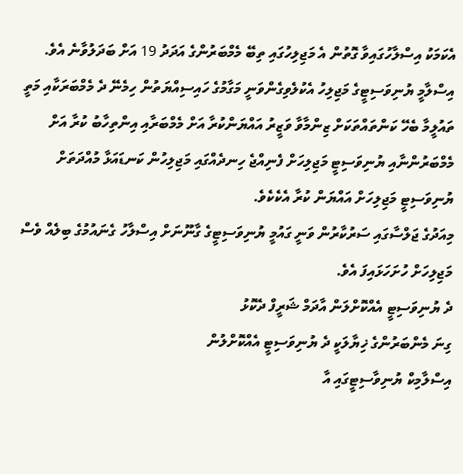އެކަމަކު އިސްލާހުގައިވާ ގޮތުން އެ މަޖިލިހުގައި ތިބޭ މެމްބަރުންގެ އަދަދު 19 އަށް ބަދަލުވާނެ އެވެ.
އިސްލާމީ ޔުނިވަސިޓީގެ މަޖިލިހު އެކުލެވިގެންވަނީ މަގާމުގެ ހައިސިއްޔަތުން ހިމެނޭ ދެ މެމްބަރަކާއި މަތީ ތައުލީމާ ބެހޭ ކަންތައްތަކަށް ޒިންމާވާ ވަޒީރު އައްޔަންކުރާ އަށް މެމްބަރާއި އިންތިހާބު ކުރާ އަށް މެމްބަރުންނާއި ޔުނިވަސިޓީ މަޖިލިހަށް ފެނިއްޖެ ހިނދެއްގައި މަޖިލިހުން ކަނޑައަޅާ މުއްދަތަށް ޔުނިވަސިޓީ މަޖިލިހަށް އައްޔަން ކުރާ އެކެކެވެ.
މިއަދުގެ ޖަލްސާގައި ސަރުކާރުން ވަނީ ގައުމީ ޔުނިވަސިޓީގެ ގާނޫނަށް އިސްލާހު ގެނައުމުގެ ބިލެއް ވެސް މަޖިލިހަށް ހުށަހަޅައިފަ އެވެ.
ދެ ޔުނިވަސިޓީ އެއްކޮށްލަން އާދަމް ޝަރީފް ދެކޮޅު
ގިނަ މެންބަރުންގެ ޚިޔާލަކީ ދެ ޔުނިވަސިޓީ އެއްކޮށްލުން
އިސްލާމިކް ޔުނިވާސިޓީގައި އާ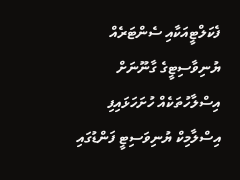ފެކަލްޓީއަކާއި ސެންޓަރެއް
ޔުނިވާސިޓީގެ ގާނޫނަށް އިސްލާހުތަކެއް ހުށަހަޅައިފި
އިސްލާމިކް ޔުނިވަސިޓީ ފަންޑުގައި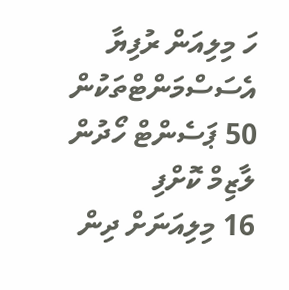ހަ މިލިއަން ރުފިޔާ
އެސަސްމަންޓްތަކުން 50 ޕަސެންޓް ހޯދުން ލާޒިމް ކޮށްފި
16 މިލިއަނަށް ދިން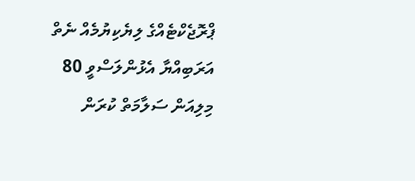ޕްރޮޖެކްޓެއްގެ ލިޔެކިޔުމެއް ނެތް
އަރަބިއްޔާ އެޅުންލަސްވީ 80 މިލިއަން ސަލާމަތް ކުރަން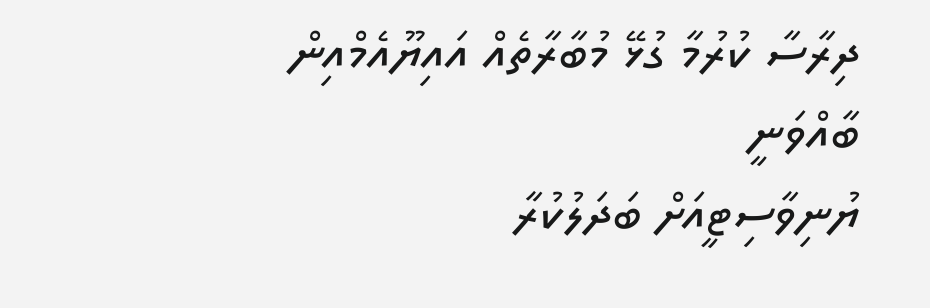ދިރާސާ ކުރުމާ ގުޅޭ މުބާރާތެއް އައިޔޫއެމްއިން ބާއްވަނީ
ޔުނިވާސިޓީއަށް ބަދަލުކުރާ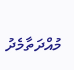މުއްދަތާމެދު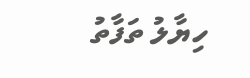ހިޔާލު ތަފާތު